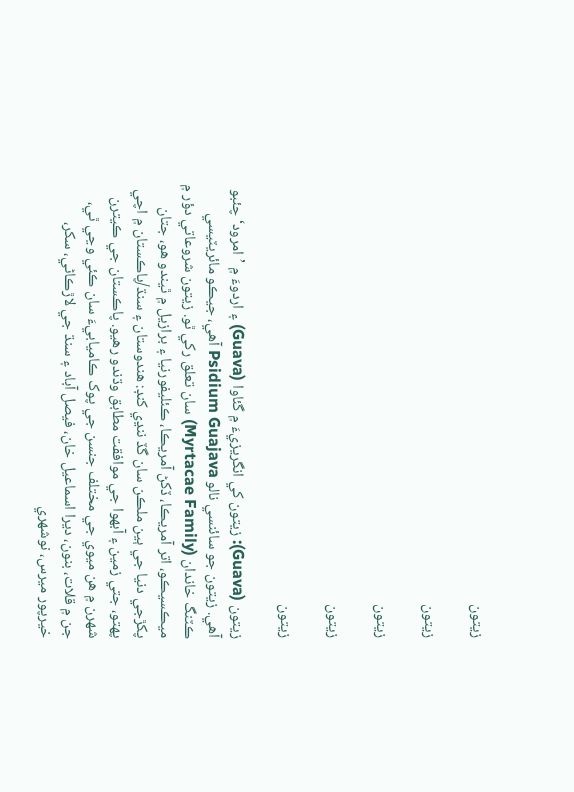زيتون

زيتون

زيتون

زيتون

زيتون

زيتون (Guava): زيتون کي انگريزيءَ ۾ گئاوا (Guava) ۽ اردوءَ ۾ ’امرود‘ چئبو آهي. زيتون جو سائنسي نالو Psidium Guajava آهي، جيڪو مائريٽيسي ڪٽنگ خاندان (Myrtacae Family) سان تعلق رکي ٿو. زيتون شروعاتي دؤر ۾ ميڪسيڪو، اتر آمريڪا، ڏکڻ آمريڪا، ڪئليفورنيا ۽ برازيل ۾ ٿيندو هو، جتان پکڙجي دنيا جي ٻين ملڪن سان گڏ ننڍي کنڊ: هندوستان ۽ سنڌ/پاڪستان ۾ اچي پهتو، جتي زمين ۽ آبهوا جي موافقت مطابق وڌندو رهيو. پاڪستان جي ڪيترن شهرن ۾ هن ميوي جي مختلف جنسن جي پوک ڪاميابيءَ سان ڪئي وڃي ٿي، جن ۾ قلات، بنون، ديرا اسماعيل خان، فيصل آباد ۽ سنڌ جي لاڙڪاڻي، سکر، خيرپور ميرس، نوشهري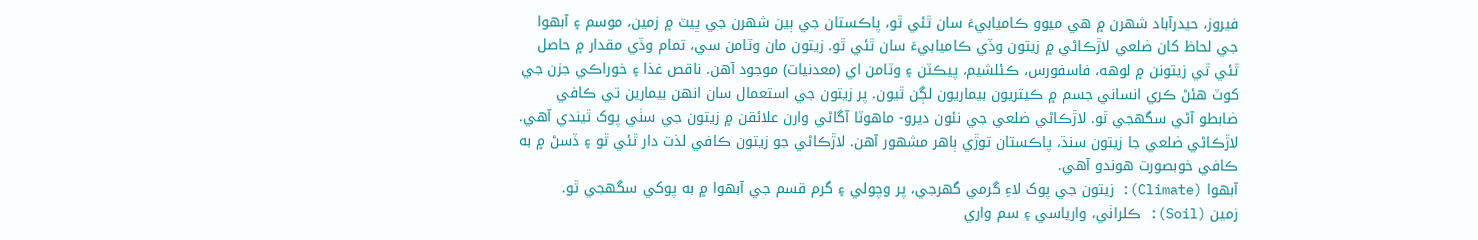فيروز، حيدرآباد شهرن ۾ هي ميوو ڪاميابيءَ سان ٿئي ٿو، پاڪستان جي ٻين شهرن جي ڀيٽ ۾ زمين، موسم ۽ آبهوا جي لحاظ کان ضلعي لاڙڪاڻي ۾ زيتون وڏي ڪاميابيءَ سان ٿئي ٿو. زيتون مان وٽامن سي، تمام وڏي مقدار ۾ حاصل ٿئي ٿي زيتونن ۾ لوهه، فاسفورس، ڪئلشيم، پيڪٽن ۽ وٽامن اي (معدنيات) موجود آهن. ناقص غذا ۽ خوراڪي جزن جي کوٽ هئڻ ڪري انساني جسم ۾ ڪيتريون بيماريون لڳن ٿيون. پر زيتون جي استعمال سان انهن بيمارين تي ڪافي ضابطو آڻي سگھجي ٿو. لاڙڪاڻي ضلعي جي نئون ديرو- ماهوٽا آگاڻي وارن علائقن ۾ زيتون جي سٺي پوک ٿيندي آهي. لاڙڪاڻي ضلعي جا زيتون سنڌ، پاڪستان توڙي ٻاهر مشهور آهن. لاڙڪاڻي جو زيتون ڪافي لذت دار ٿئي ٿو ۽ ڏسڻ ۾ به ڪافي خوبصورت هوندو آهي.
آبهوا (Climate): زيتون جي پوک لاءِ گرمي گھرجي، پر وچولي ۽ گرم قسم جي آبهوا ۾ به پوکي سگھجي ٿو.
زمين (Soil): ڪلراٺي، وارياسي ۽ سم واري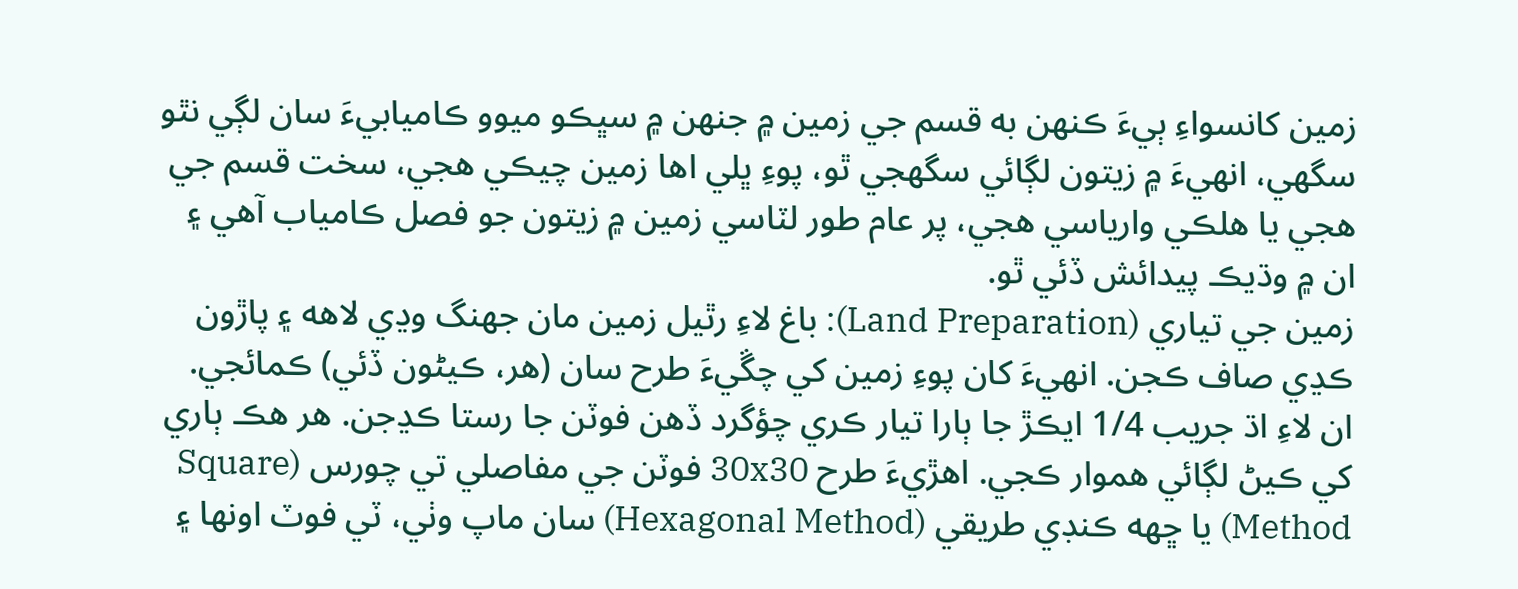زمين کانسواءِ ٻيءَ ڪنهن به قسم جي زمين ۾ جنهن ۾ سڀڪو ميوو ڪاميابيءَ سان لڳي نٿو سگھي، انهيءَ ۾ زيتون لڳائي سگھجي ٿو، پوءِ ڀلي اها زمين چيڪي هجي، سخت قسم جي هجي يا هلڪي وارياسي هجي، پر عام طور لٽاسي زمين ۾ زيتون جو فصل ڪامياب آهي ۽ ان ۾ وڌيڪ پيدائش ڏئي ٿو.
زمين جي تياري (Land Preparation): باغ لاءِ رٿيل زمين مان جھنگ وڍي لاهه ۽ پاڙون ڪڍي صاف ڪجن. انهيءَ کان پوءِ زمين کي چڱيءَ طرح سان (هر، ڪيڻون ڏئي) ڪمائجي. ان لاءِ اڌ جريب 1/4 ايڪڙ جا ٻارا تيار ڪري چؤگرد ڏهن فوٽن جا رستا ڪڍجن. هر هڪ ٻاري کي ڪيڻ لڳائي هموار ڪجي. اهڙيءَ طرح 30x30 فوٽن جي مفاصلي تي چورس (Square Method) يا ڇهه ڪنڊي طريقي (Hexagonal Method) سان ماپ وٺي، ٽي فوٽ اونها ۽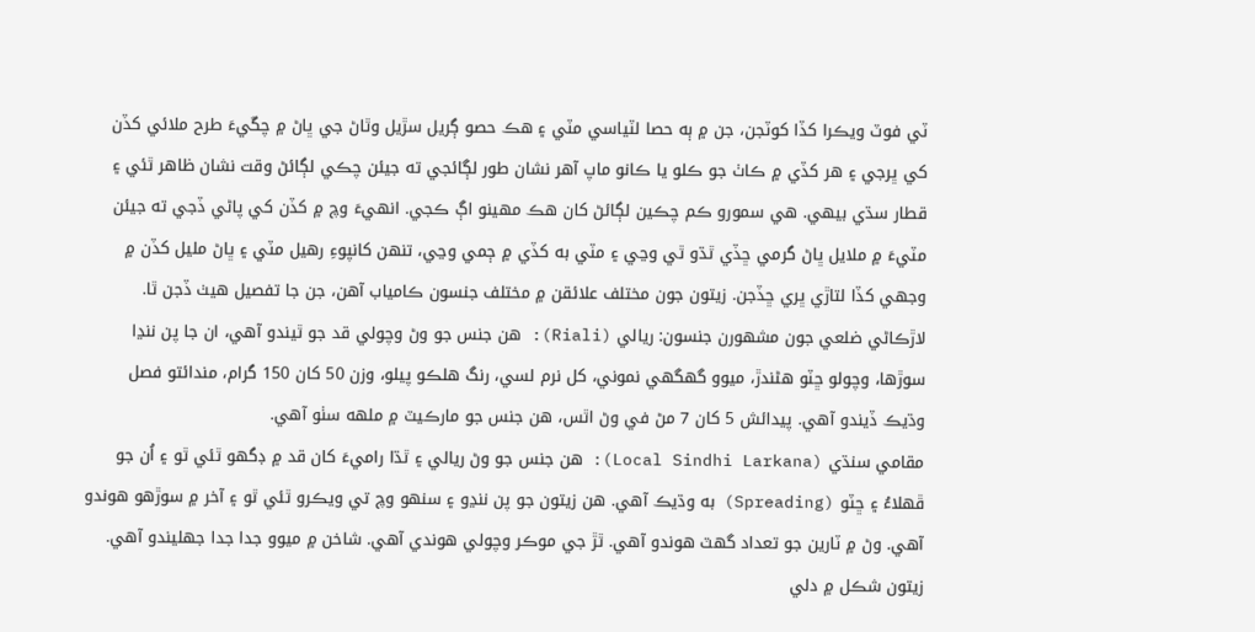ٽي فوٽ ويڪرا کڏا کوٽجن، جن ۾ ٻه حصا لٽياسي مٽي ۽ هڪ حصو ڳريل سڙيل وٿاڻ جي ڀاڻ ۾ چڱيءَ طرح ملائي کڏن کي ڀرجي ۽ هر کڏي ۾ ڪاٺ جو ڪلو يا ڪانو ماپ آهر نشان طور لڳائجي ته جيئن چڪي لڳائڻ وقت نشان ظاهر ٿئي ۽ قطار سڌي بيهي. هي سمورو ڪم چڪين لڳائڻ کان هڪ مهينو اڳ ڪجي. انهيءَ وچ ۾ کڏن کي پاڻي ڏجي ته جيئن مٽيءَ ۾ ملايل ڀاڻ گرمي ڇڏي ٿڌو ٿي وڃي ۽ مٽي به کڏي ۾ ڄمي وڃي، تنهن کانپوءِ رهيل مٽي ۽ ڀاڻ مليل کڏن ۾ وجھي کڏا لتاڙي ڀري ڇڏجن. زيتون جون مختلف علائقن ۾ مختلف جنسون ڪامياب آهن، جن جا تفصيل هيٺ ڏجن ٿا.
لاڙڪاڻي ضلعي جون مشهورن جنسون: ريالي (Riali): هن جنس جو وڻ وچولي قد جو ٿيندو آهي، ان جا پن ننڍا سوڙها، وچولو ڇٽو هڻندڙ، ميوو گھگھي نموني، کل نرم لسي، رنگ هلڪو پيلو، وزن 50 کان 150 گرام، مندائتو فصل وڌيڪ ڏيندو آهي. پيدائش 5 کان 7 مڻ في وڻ اٿس، هن جنس جو مارڪيٽ ۾ ملهه سٺو آهي.
مقامي سنڌي (Local Sindhi Larkana): هن جنس جو وڻ ريالي ۽ ٿڌا راميءَ کان قد ۾ ڊگھو ٿئي ٿو ۽ اُن جو ڦهلاءُ ۽ ڇٽو (Spreading) به وڌيڪ آهي. هن زيتون جو پن ننڍو ۽ سنهو وچ تي ويڪرو ٿئي ٿو ۽ آخر ۾ سوڙهو هوندو آهي. وڻ ۾ ٽارين جو تعداد گھٽ هوندو آهي. ٿڙ جي موڪر وچولي هوندي آهي. شاخن ۾ ميوو جدا جدا جھليندو آهي. زيتون شڪل ۾ دلي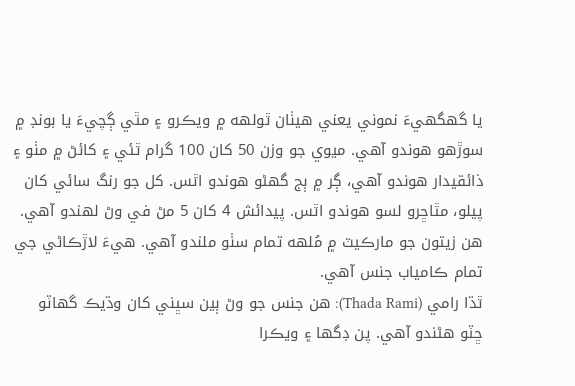يا گھگھيءَ نموني يعني هيٺان ٿولهه ۾ ويڪرو ۽ مٿي ڳچيءَ يا بونڊ ۾ سوڙهو هوندو آهي. ميوي جو وزن 50 کان 100 گرام ٿئي ۽ کائڻ ۾ مٺو ۽ ذائقيدار هوندو آهي، ڳر ۾ ٻج گھڻو هوندو اٿس. کل جو رنگ سائي کان پيلو، مٿاڇرو لسو هوندو اٿس. پيدائش 4 کان 5 مڻ في وڻ لهندو آهي. هن زيتون جو مارڪيٽ ۾ مُلهه تمام سٺو ملندو آهي. هيءَ لاڙڪاڻي جي تمام ڪامياب جنس آهي.
ٿڌا رامي (Thada Rami): هن جنس جو وڻ ٻين سڀني کان وڌيڪ گھاٽو ڇٽو هڻندو آهي. پن ڊگھا ۽ ويڪرا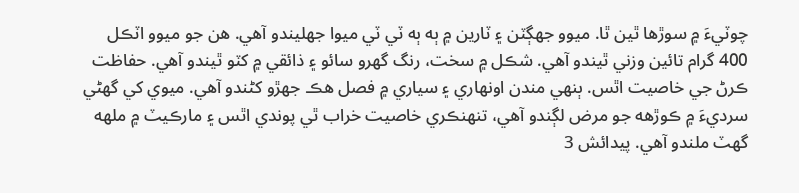چوٽيءَ ۾ سوڙها ٿين ٿا. ميوو جھڳٽن ۽ ٽارين ۾ ٻه ٻه ٽي ٽي ميوا جھليندو آهي. هن جو ميوو اٽڪل 400 گرام تائين وزني ٿيندو آهي. شڪل ۾ سخت، رنگ گهرو سائو ۽ ذائقي ۾ کٽو ٿيندو آهي. حفاظت ڪرڻ جي خاصيت اٿس. ٻنهي مندن اونهاري ۽ سياري ۾ فصل هڪ جھڙو کڻندو آهي. ميوي کي گھڻي سرديءَ ۾ ڪوڙهه جو مرض لڳندو آهي، تنهنڪري خاصيت خراب ٿي پوندي اٿس ۽ مارڪيٽ ۾ ملهه گھٽ ملندو آهي. پيدائش 3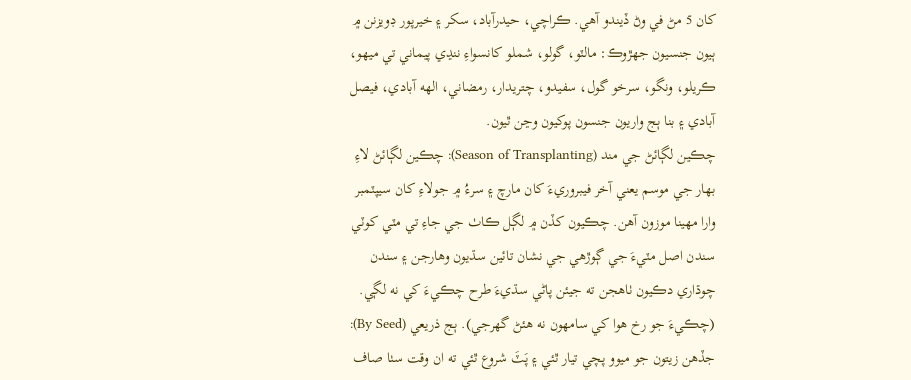کان 5 مڻ في وڻ ڏيندو آهي. ڪراچي، حيدرآباد، سکر ۽ خيرپور ڊويزنن ۾ ٻيون جنسيون جهڙوڪ: مالٽو، گولو، شملو کانسواءِ ننڍي پيماني تي ميهو، ڪريلو، ونگو، سرخو گول، سفيدو، چتريدار، رمضاني، الهه آبادي، فيصل آبادي ۽ بنا ٻج واريون جنسون پوکيون وڃن ٿيون.
چڪين لڳائڻ جي مند (Season of Transplanting): چڪين لڳائڻ لاءِ بهار جي موسم يعني آخر فيبروريءَ کان مارچ ۽ سرءُ ۾ جولاءِ کان سيپٽمبر وارا مهينا موزون آهن. چڪيون کڏن ۾ لڳل ڪاٺ جي جاءِ تي مٽي کوٽي سندن اصل مٽيءَ جي ڳوڙهي جي نشان تائين سڌيون وهارجن ۽ سندن چوڌاري دڪيون ٺاهجن ته جيئن پاڻي سڌيءَ طرح چڪيءَ کي نه لڳي. (چڪيءَ جو رخ هوا کي سامهون نه هئڻ گھرجي). ٻج ذريعي (By Seed): جڏهن زيتون جو ميوو پچي تيار ٿئي ۽ پَٽَ شروع ٿئي ته ان وقت سٺا صاف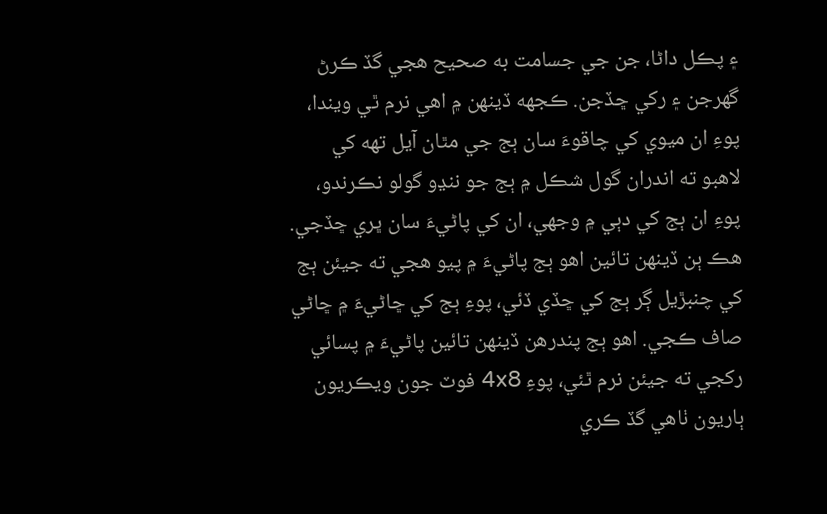۽ پڪل داڻا، جن جي جسامت به صحيح هجي گڏ ڪرڻ گھرجن ۽ رکي ڇڏجن. ڪجهه ڏينهن ۾ اهي نرم ٿي ويندا، پوءِ ان ميوي کي چاقوءَ سان ٻج جي مٿان آيل تهه کي لاهبو ته اندران گول شڪل ۾ ٻج جو ننڍو گولو نڪرندو، پوءِ ان ٻج کي دٻي ۾ وجھي، ان کي پاڻيءَ سان ڀري ڇڏجي. هڪ ٻن ڏينهن تائين اهو ٻج پاڻيءَ ۾ پيو هجي ته جيئن ٻج کي چنبڙيل ڳر ٻج کي ڇڏي ڏئي، پوءِ ٻج کي ڇاڻيءَ ۾ ڇاڻي صاف ڪجي. اهو ٻج پندرهن ڏينهن تائين پاڻيءَ ۾ پسائي رکجي ته جيئن نرم ٿئي، پوءِ 4x8 فوٽ جون ويڪريون ٻاريون ٺاهي گڏ ڪري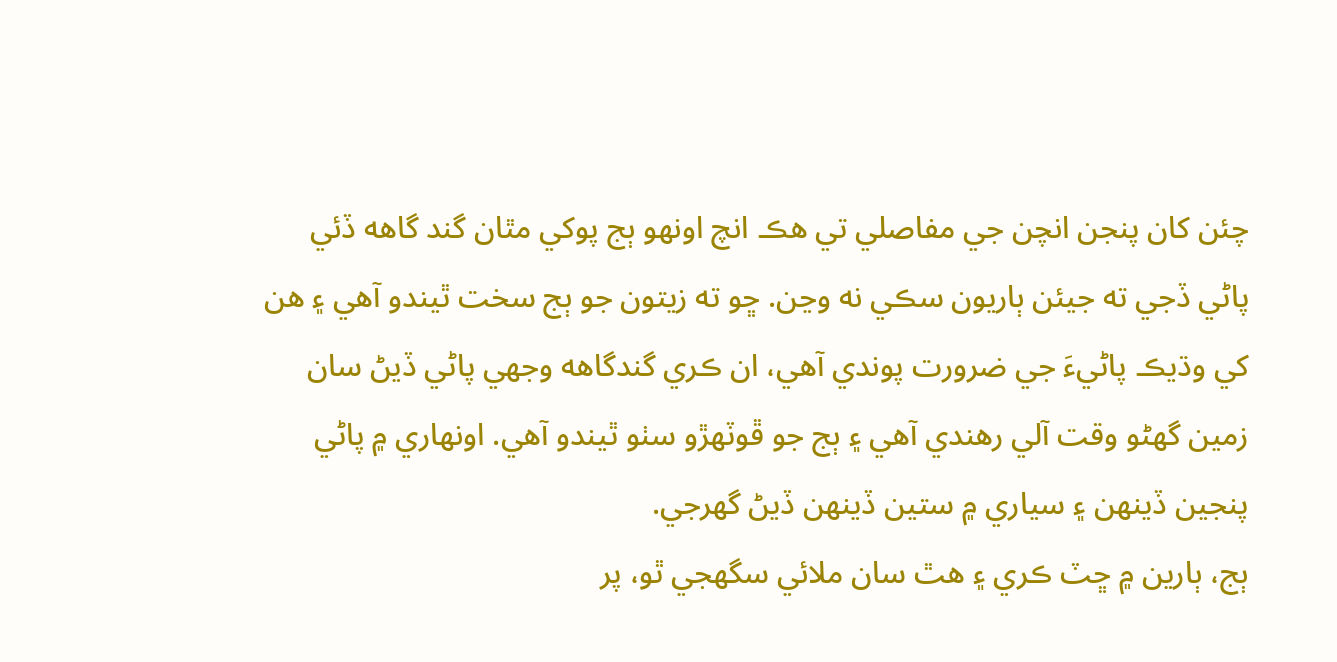چئن کان پنجن انچن جي مفاصلي تي هڪ انچ اونهو ٻج پوکي مٿان گند گاهه ڏئي پاڻي ڏجي ته جيئن ٻاريون سڪي نه وڃن. ڇو ته زيتون جو ٻج سخت ٿيندو آهي ۽ هن کي وڌيڪ پاڻيءَ جي ضرورت پوندي آهي، ان ڪري گندگاهه وجهي پاڻي ڏيڻ سان زمين گھڻو وقت آلي رهندي آهي ۽ ٻج جو ڦوٽهڙو سٺو ٿيندو آهي. اونهاري ۾ پاڻي پنجين ڏينهن ۽ سياري ۾ ستين ڏينهن ڏيڻ گھرجي.
ٻج، ٻارين ۾ ڇٽ ڪري ۽ هٿ سان ملائي سگھجي ٿو، پر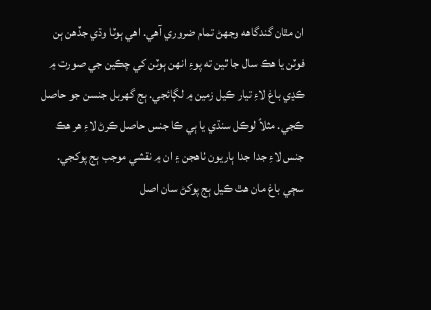ان مٿان گندگاهه وجھڻ تمام ضروري آهي. اهي ٻوٽا وڌي جڏهن ٻن فوٽن يا هڪ سال جا ٿين ته پوءِ انهن ٻوٽن کي چڪين جي صورت ۾ ڪڍي باغ لاءِ تيار ڪيل زمين ۾ لڳائجي. ٻج گھربل جنسن جو حاصل ڪجي. مثلاً لوڪل سنڌي يا ٻي ڪا جنس حاصل ڪرڻ لاءِ هر هڪ جنس لاءِ جدا جدا ٻاريون ٺاهجن ۽ ان ۾ نقشي موجب ٻج پوکجي. سڄي باغ مان هٿ ڪيل ٻج پوکڻ سان اصل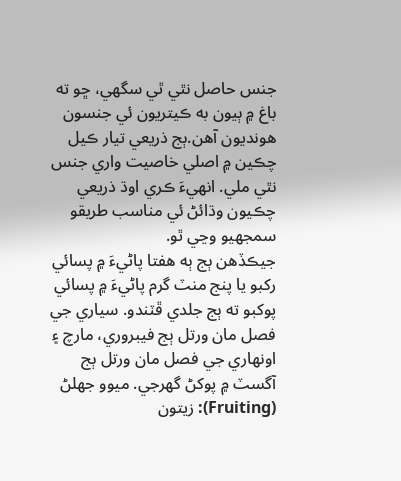جنس حاصل نٿي ٿي سگھي، ڇو ته باغ ۾ ٻيون به ڪيتريون ئي جنسون هونديون آهن.ٻج ذريعي تيار ڪيل چڪين ۾ اصلي خاصيت واري جنس نٿي ملي. انهيءَ ڪري اوڌ ذريعي چڪيون وڌائڻ ئي مناسب طريقو سمجھيو وڃي ٿو.
جيڪڏهن ٻج ٻه هفتا پاڻيءَ ۾ پسائي رکبو يا پنج منٽ گرم پاڻيءَ ۾ پسائي پوکبو ته ٻج جلدي ڦٽندو. سياري جي فصل مان ورتل ٻج فيبروري، مارچ ۽ اونهاري جي فصل مان ورتل ٻج آگسٽ ۾ پوکڻ گھرجي. ميوو جھلڻ (Fruiting): زيتون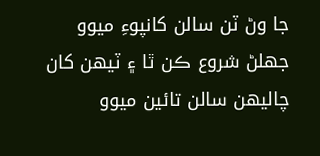جا وڻ ٽن سالن کانپوءِ ميوو جھلڻ شروع ڪن ٿا ۽ ٽيهن کان چاليهن سالن تائين ميوو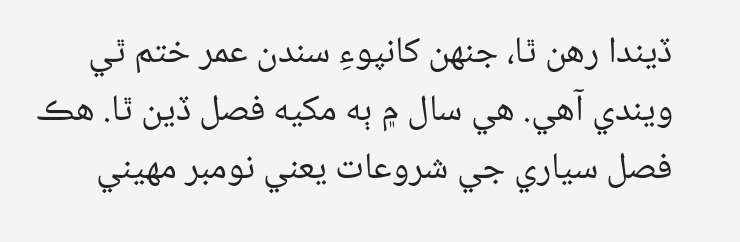ڏيندا رهن ٿا، جنهن کانپوءِ سندن عمر ختم ٿي ويندي آهي. هي سال ۾ ٻه مکيه فصل ڏين ٿا. هڪ فصل سياري جي شروعات يعني نومبر مهيني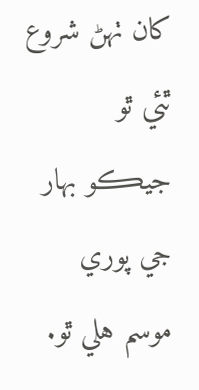کان ٺهڻ شروع ٿئي ٿو جيڪو بهار جي پوري موسم هلي ٿو.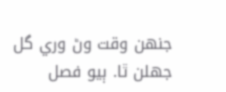جنهن وقت وڻ وري گل جھلن ٿا. ٻيو فصل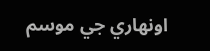اونهاري جي موسم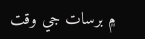۾ برسات جي وقت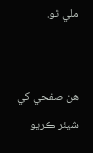ملي ٿو.


هن صفحي کي شيئر ڪريو